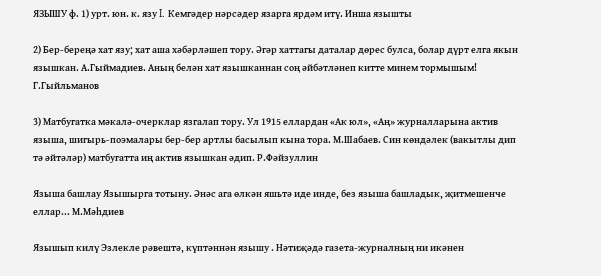ЯЗЫШУ ф. 1) урт. юн. к. язу I. Кемгәдер нәрсәдер язарга ярдәм итү. Инша язышты

2) Бер-береңә хат язу; хат аша хәбәрләшеп тору. Әгәр хаттагы даталар дөрес булса, болар дүрт елга якын язышкан. А.Гыймадиев. Аның белән хат язышканнан соң әйбәтләнеп китте минем тормышым! Г.Гыйльманов

3) Матбугатка мәкалә-очерклар язгалап тору. Ул 1915 еллардан «Ак юл», «Аң» журналларына актив языша, шигырь-поэмалары бер-бер артлы басылып кына тора. М.Шабаев. Син көндәлек (вакытлы дип тә әйтәләр) матбугатта иң актив язышкан әдип. Р.Фәйзуллин

Языша башлау Язышырга тотыну. Әнәс ага өлкән яшьтә иде инде, без языша башладык, җитмешенче еллар... М.Мәһдиев

Язышып килү Эзлекле рәвештә, күптәннән язышу . Нәтиҗәдә газета-журналның ни икәнен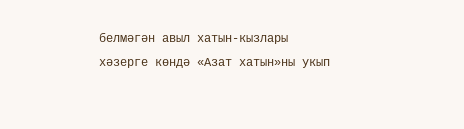белмәгән авыл хатын-кызлары хәзерге көндә «Азат хатын»ны укып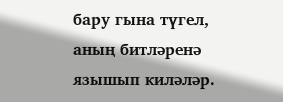бару гына түгел, аның битләренә язышып киләләр.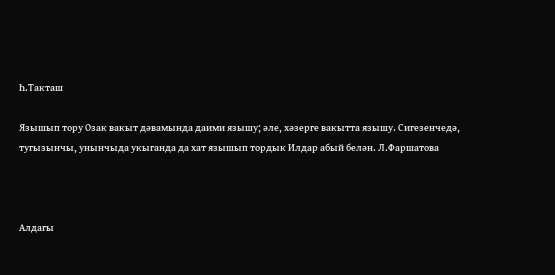Һ.Такташ

Язышып тору Озак вакыт дәвамында даими язышу; әле, хәзерге вакытта язышу. Сигезенчедә, тугызынчы, унынчыда укыганда да хат язышып тордык Илдар абый белән. Л.Фаршатова



Алдагы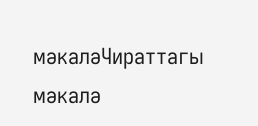мәкаләЧираттагы мәкалә